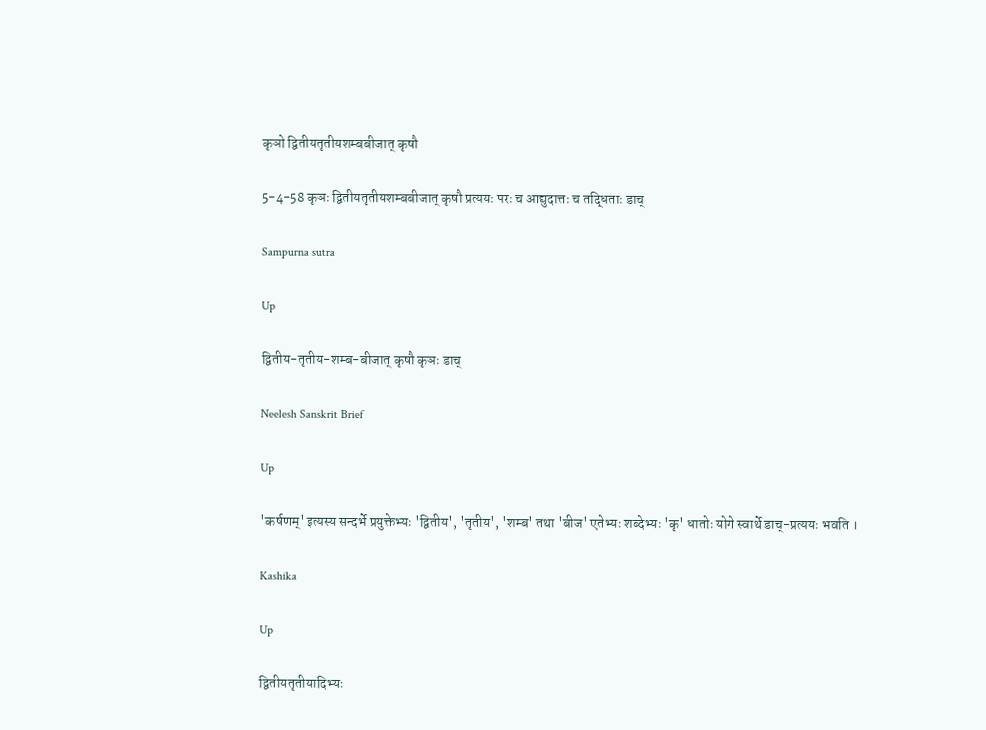कृञो द्वितीयतृतीयशम्बबीजात् कृषौ

5-4-58 कृञः द्वितीयतृतीयशम्बबीजात् कृषौ प्रत्ययः परः च आद्युदात्तः च तद्धिताः डाच्

Sampurna sutra

Up

द्वितीय-तृतीय-शम्ब-बीजात् कृषौ कृञः डाच्

Neelesh Sanskrit Brief

Up

'कर्षणम्' इत्यस्य सन्दर्भे प्रयुक्तेभ्यः 'द्वितीय', 'तृतीय', 'शम्ब' तथा 'बीज' एतेभ्यः शब्देभ्यः 'कृ' धातोः योगे स्वार्थे डाच्-प्रत्ययः भवति ।

Kashika

Up

द्वितीयतृतीयादिभ्यः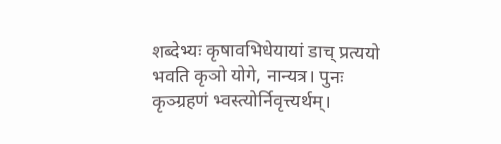शब्देभ्यः कृषावभिधेयायां डाच् प्रत्ययो भवति कृञो योगे, नान्यत्र। पुनः कृञ्ग्रहणं भ्वस्त्योर्निवृत्त्यर्थम्।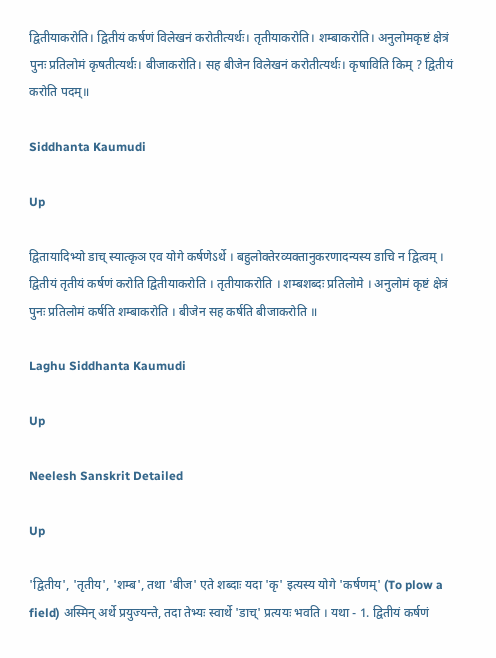द्वितीयाकरोति। द्वितीयं कर्षणं विलेखनं करोतीत्यर्थः। तृतीयाकरोति। शम्बाकरोति। अनुलोमकृष्टं क्षेत्रं पुनः प्रतिलोमं कृषतीत्यर्थः। बीजाकरोति। सह बीजेन विलेखनं करोतीत्यर्थः। कृषाविति किम् ? द्वितीयं करोति पदम्॥

Siddhanta Kaumudi

Up

द्वितायादिभ्यो डाच् स्यात्कृञ एव योगे कर्षणेऽर्थे । बहुलोक्तेरव्यक्तानुकरणादन्यस्य डाचि न द्वित्वम् । द्वितीयं तृतीयं कर्षणं करोति द्वितीयाकरोति । तृतीयाकरोति । शम्बशब्दः प्रतिलोमे । अनुलोमं कृष्टं क्षेत्रं पुनः प्रतिलोमं कर्षति शम्बाकरोति । बीजेन सह कर्षति बीजाकरोति ॥

Laghu Siddhanta Kaumudi

Up

Neelesh Sanskrit Detailed

Up

'द्वितीय', 'तृतीय', 'शम्ब', तथा 'बीज' एते शब्दाः यदा 'कृ' इत्यस्य योगे 'कर्षणम्' (To plow a field) अस्मिन् अर्थे प्रयुज्यन्ते, तदा तेभ्यः स्वार्थे 'डाच्' प्रत्ययः भवति । यथा - 1. द्वितीयं कर्षणं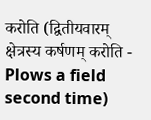करोति (द्वितीयवारम् क्षेत्रस्य कर्षणम् करोति - Plows a field second time)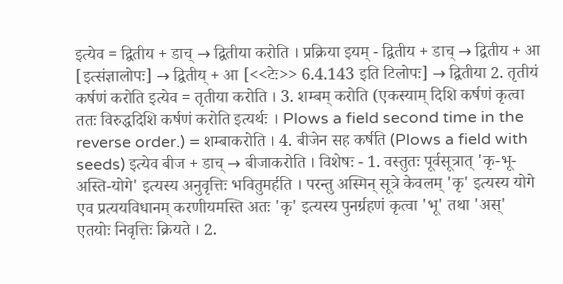इत्येव = द्वितीय + डाच् → द्वितीया करोति । प्रक्रिया इयम् - द्वितीय + डाच् → द्वितीय + आ [इत्संज्ञालोपः] → द्वितीय् + आ [<<टेः>> 6.4.143 इति टिलोपः] → द्वितीया 2. तृतीयं कर्षणं करोति इत्येव = तृतीया करोति । 3. शम्बम् करोति (एकस्याम् दिशि कर्षणं कृत्वा ततः विरुद्धदिशि कर्षणं करोति इत्यर्थः । Plows a field second time in the reverse order.) = शम्बाकरोति । 4. बीजेन सह कर्षति (Plows a field with seeds) इत्येव बीज + डाच् → बीजाकरोति । विशेषः - 1. वस्तुतः पूर्वसूत्रात् 'कृ-भू-अस्ति-योगे' इत्यस्य अनुवृत्तिः भवितुमर्हति । परन्तु अस्मिन् सूत्रे केवलम् 'कृ' इत्यस्य योगे एव प्रत्ययविधानम् करणीयमस्ति अतः 'कृ' इत्यस्य पुनर्ग्रहणं कृत्वा 'भू' तथा 'अस्' एतयोः निवृत्तिः क्रियते । 2.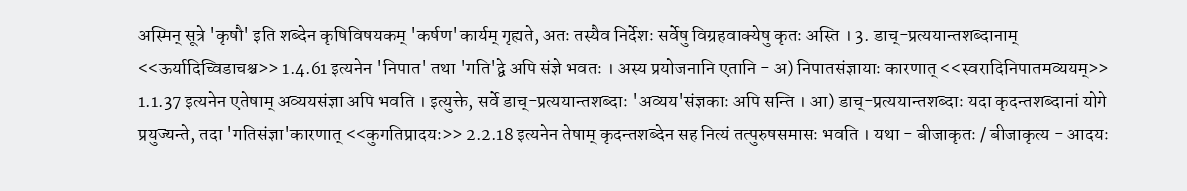अस्मिन् सूत्रे 'कृषौ' इति शब्देन कृषिविषयकम् 'कर्षण'कार्यम् गृह्यते, अतः तस्यैव निर्देशः सर्वेषु विग्रहवाक्येषु कृतः अस्ति । 3. डाच्-प्रत्ययान्तशब्दानाम् <<ऊर्यादिच्विडाचश्च>> 1.4.61 इत्यनेन 'निपात' तथा 'गति'द्वे अपि संज्ञे भवतः । अस्य प्रयोजनानि एतानि - अ) निपातसंज्ञायाः कारणात् <<स्वरादिनिपातमव्ययम्>> 1.1.37 इत्यनेन एतेषाम् अव्ययसंज्ञा अपि भवति । इत्युक्ते, सर्वे डाच्-प्रत्ययान्तशब्दाः 'अव्यय'संज्ञकाः अपि सन्ति । आ) डाच्-प्रत्ययान्तशब्दाः यदा कृदन्तशब्दानां योगे प्रयुज्यन्ते, तदा 'गतिसंज्ञा'कारणात् <<कुगतिप्रादयः>> 2.2.18 इत्यनेन तेषाम् कृदन्तशब्देन सह नित्यं तत्पुरुषसमासः भवति । यथा - बीजाकृतः / बीजाकृत्य - आदयः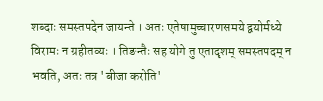शब्दाः समस्तपदेन जायन्ते । अतः एतेषामुच्चारणसमये द्वयोर्मध्ये विरामः न ग्रहीतव्यः । तिङन्तैः सह योगे तु एतादृशम् समस्तपदम् न भवति, अतः तत्र 'बीजा करोति'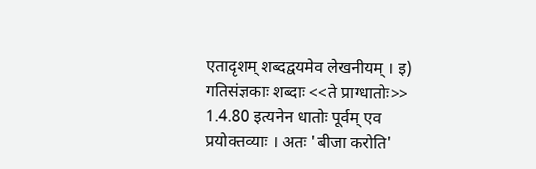एतादृशम् शब्दद्वयमेव लेखनीयम् । इ) गतिसंज्ञकाः शब्दाः <<ते प्राग्धातोः>> 1.4.80 इत्यनेन धातोः पूर्वम् एव प्रयोक्तव्याः । अतः 'बीजा करोति'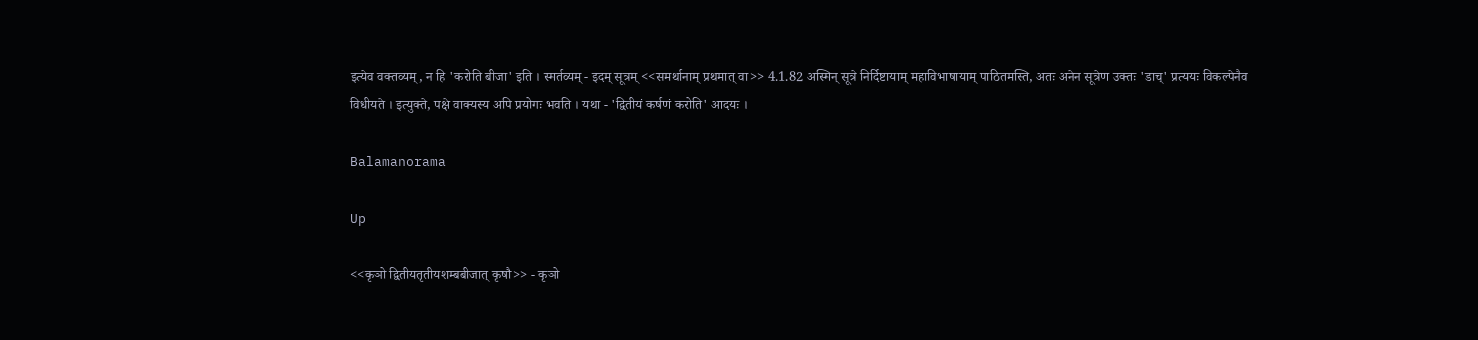इत्येव वक्तव्यम्, न हि 'करोति बीजा' इति । स्मर्तव्यम् - इदम् सूत्रम् <<समर्थानाम् प्रथमात् वा>> 4.1.82 अस्मिन् सूत्रे निर्दिष्टायाम् महाविभाषायाम् पाठितमस्ति, अतः अनेन सूत्रेण उक्तः 'डाच्' प्रत्ययः विकल्पेनैव विधीयते । इत्युक्ते, पक्षे वाक्यस्य अपि प्रयोगः भवति । यथा - 'द्वितीयं कर्षणं करोति' आदयः ।

Balamanorama

Up

<<कृञो द्वितीयतृतीयशम्बबीजात् कृषौ>> - कृञो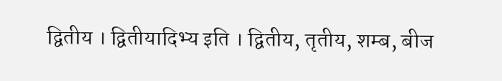द्वितीय । द्वितीयादिभ्य इति । द्वितीय, तृतीय, शम्ब, बीज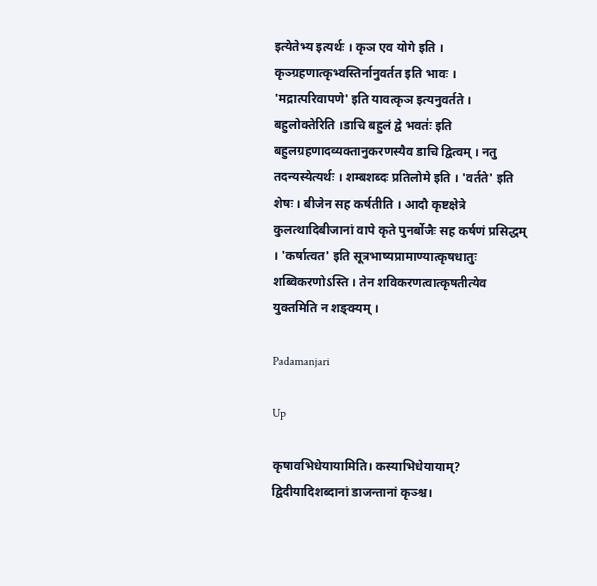इत्येतेभ्य इत्यर्थः । कृञ एव योगे इति । कृञ्ग्रहणात्कृभ्वस्तिर्नानुवर्तत इति भावः । 'मद्रात्परिवापणे' इति यावत्कृञ इत्यनुवर्तते । बहुलोक्तेरिति ।डाचि बहुलं द्वे भवतः॑ इति बहुलग्रहणादव्यक्तानुकरणस्यैव डाचि द्वित्वम् । नतु तदन्यस्येत्यर्थः । शम्बशब्दः प्रतिलोमे इति । 'वर्तते' इति शेषः । बीजेन सह कर्षतीति । आदौ कृष्टक्षेत्रे कुलत्थादिबीजानां वापे कृते पुनर्बोजैः सह कर्षणं प्रसिद्धम् । 'कर्षात्वत' इति सूत्रभाष्यप्रामाण्यात्कृषधातुः शब्विकरणोऽस्ति । तेन शविकरणत्वात्कृषतीत्येव युक्तमिति न शङ्क्यम् ।

Padamanjari

Up

कृषावभिधेयायामिति। कस्याभिधेयायाम्? द्विदीयादिशब्दानां डाजन्तानां कृञ्श्च।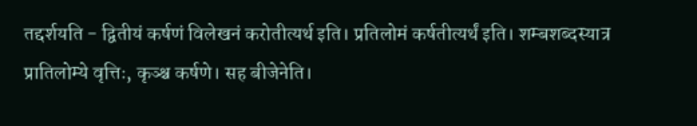तद्दर्शयति - द्वितीयं कर्षणं विलेखनं करोतीत्यर्थ इति। प्रतिलोमं कर्षतीत्यर्थं इति। शम्बशब्दस्यात्र प्रातिलोम्ये वृत्तिः, कृञ्श्च कर्षणे। सह बीजेनेति।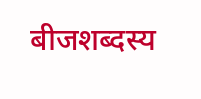बीजशब्दस्य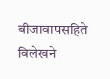बीजावापसहिते विलेखने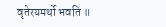वृतेरयमर्थो भवति ॥